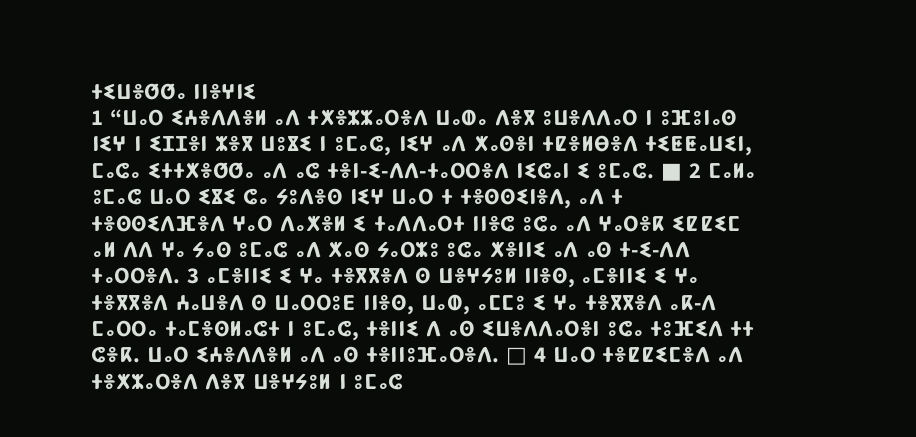ⵜⵉⵡⴻⵚⵚⴰ ⵏⵏⴻⵖⵏⵉ
1 “ⵡⴰⵔ ⵉⵄⴻⴷⴷⴻⵍ ⴰⴷ ⵜⵅⴻⵣⵣⴰⵔⴻⴷ ⵡⴰⵀⴰ ⴷⴻⴳ ⵓⵡⴻⴷⴷⴰⵔ ⵏ ⵓⴼⵓⵏⴰⵙ ⵏⵉⵖ ⵏ ⵉⵊⵊⴻⵏ ⵣⴻⴳ ⵡⵓⴵⵉ ⵏ ⵓⵎⴰⵛ, ⵏⵉⵖ ⴰⴷ ⵅⴰⵙⴻⵏ ⵜⵇⴻⵍⴱⴻⴷ ⵜⵉⵟⵟⴰⵡⵉⵏ, ⵎⴰⵛⴰ ⵉⵜⵜⵅⴻⵚⵚⴰ ⴰⴷ ⴰⵛ ⵜⴻⵏ-ⵉ-ⴷⴷ-ⵜⴰⵔⵔⴻⴷ ⵏⵉⵛⴰⵏ ⵉ ⵓⵎⴰⵛ. ■ 2 ⵎⴰⵍⴰ ⵓⵎⴰⵛ ⵡⴰⵔ ⵉⴵⵉ ⵛⴰ ⵢⵓⴷⴻⵙ ⵏⵉⵖ ⵡⴰⵔ ⵜ ⵜⴻⵙⵙⵉⵏⴻⴷ, ⴰⴷ ⵜ ⵜⴻⵙⵙⵉⴷⴼⴻⴷ ⵖⴰⵔ ⴷⴰⵅⴻⵍ ⵉ ⵜⴰⴷⴷⴰⵔⵜ ⵏⵏⴻⵛ ⵓⵛⴰ ⴰⴷ ⵖⴰⵔⴻⴽ ⵉⵇⵇⵉⵎ ⴰⵍ ⴷⴷ ⵖⴰ ⵢⴰⵙ ⵓⵎⴰⵛ ⴰⴷ ⵅⴰⵙ ⵢⴰⵔⵣⵓ ⵓⵛⴰ ⵅⴻⵏⵏⵉ ⴰⴷ ⴰⵙ ⵜ-ⵉ-ⴷⴷ ⵜⴰⵔⵔⴻⴷ. 3 ⴰⵎⴻⵏⵏⵉ ⵉ ⵖⴰ ⵜⴻⴳⴳⴻⴷ ⵙ ⵡⴻⵖⵢⵓⵍ ⵏⵏⴻⵙ, ⴰⵎⴻⵏⵏⵉ ⵉ ⵖⴰ ⵜⴻⴳⴳⴻⴷ ⵄⴰⵡⴻⴷ ⵙ ⵡⴰⵔⵔⵓⴹ ⵏⵏⴻⵙ, ⵡⴰⵀ, ⴰⵎⵎⵓ ⵉ ⵖⴰ ⵜⴻⴳⴳⴻⴷ ⴰⴽ-ⴷ ⵎⴰⵔⵔⴰ ⵜⴰⵎⴻⵙⵍⴰⵛⵜ ⵏ ⵓⵎⴰⵛ, ⵜⴻⵏⵏⵉ ⴷ ⴰⵙ ⵉⵡⴻⴷⴷⴰⵔⴻⵏ ⵓⵛⴰ ⵜⵓⴼⵉⴷ ⵜⵜ ⵛⴻⴽ. ⵡⴰⵔ ⵉⵄⴻⴷⴷⴻⵍ ⴰⴷ ⴰⵙ ⵜⴻⵏⵏⵓⴼⴰⵔⴻⴷ. □ 4 ⵡⴰⵔ ⵜⴻⵇⵇⵉⵎⴻⴷ ⴰⴷ ⵜⴻⵅⵣⴰⵔⴻⴷ ⴷⴻⴳ ⵡⴻⵖⵢⵓⵍ ⵏ ⵓⵎⴰⵛ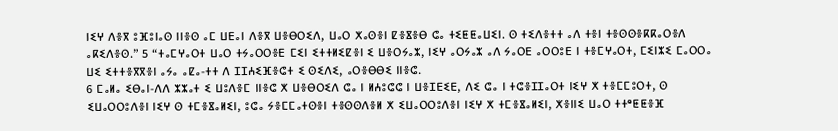ⵏⵉⵖ ⴷⴻⴳ ⵓⴼⵓⵏⴰⵙ ⵏⵏⴻⵙ ⴰⵎ ⵡⴹⴰⵏ ⴷⴻⴳ ⵡⴻⴱⵔⵉⴷ, ⵡⴰⵔ ⵅⴰⵙⴻⵏ ⵇⴻⴵⴻⴱ ⵛⴰ ⵜⵉⵟⵟⴰⵡⵉⵏ. ⵙ ⵜⵉⴷⴻⵜⵜ ⴰⴷ ⵜⴻⵏ ⵜⴻⵙⵙⴻⴽⴽⴰⵔⴻⴷ ⴰⴽⵉⴷⴻⵙ.” 5 “ⵜⴰⵎⵖⴰⵔⵜ ⵡⴰⵔ ⵜⵢⴰⵔⵔⴻⴹ ⵎⵉⵏ ⵉⵜⵜⵍⵉⵇⴻⵏ ⵉ ⵡⴻⵔⵢⴰⵣ, ⵏⵉⵖ ⴰⵔⵢⴰⵣ ⴰⴷ ⵢⴰⵔⴹ ⴰⵔⵔⵓⴹ ⵏ ⵜⴻⵎⵖⴰⵔⵜ, ⵎⵉⵏⵣⵉ ⵎⴰⵔⵔⴰ ⵡⵉ ⵉⵜⵜⴻⴳⴳⴻⵏ ⴰⵢⴰ ⴰⵇⴰ-ⵜⵜ ⴷ ⵊⵊⵄⵉⴼⴻⵛⵜ ⵉ ⵙⵉⴷⵉ, ⴰⵔⴻⴱⴱⵉ ⵏⵏⴻⵛ.
6 ⵎⴰⵍⴰ ⵉⴱⴰⵏ-ⴷⴷ ⵣⵣⴰⵜ ⵉ ⵡⵓⴷⴻⵎ ⵏⵏⴻⵛ ⵅ ⵡⴻⴱⵔⵉⴷ ⵛⴰ ⵏ ⵍⵄⵓⵛⵛ ⵏ ⵡⴻⵊⴹⵉⴹ, ⴷⵉ ⵛⴰ ⵏ ⵜⵛⴻⵊⵊⴰⵔⵜ ⵏⵉⵖ ⵅ ⵜⴻⵎⵎⵓⵔⵜ, ⵙ ⵉⵡⴰⵔⵔⵓⴷⴻⵏ ⵏⵉⵖ ⵙ ⵜⵎⴻⴵⴰⵍⵉⵏ, ⵓⵛⴰ ⵢⴻⵎⵎⴰⵜⵙⴻⵏ ⵜⴻⵙⵙⴷⴻⵍ ⵅ ⵉⵡⴰⵔⵔⵓⴷⴻⵏ ⵏⵉⵖ ⵅ ⵜⵎⴻⴵⴰⵍⵉⵏ, ⵅⴻⵏⵏⵉ ⵡⴰⵔ ⵜⵜᵉⵟⵟⴻⴼ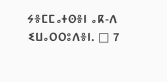ⵢⴻⵎⵎⴰⵜⵙⴻⵏ ⴰⴽ-ⴷ ⵉⵡⴰⵔⵔⵓⴷⴻⵏ. □ 7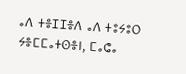ⴰⴷ ⵜⴻⵊⵊⴻⴷ ⴰⴷ ⵜⵓⵢⵓⵔ ⵢⴻⵎⵎⴰⵜⵙⴻⵏ, ⵎⴰⵛⴰ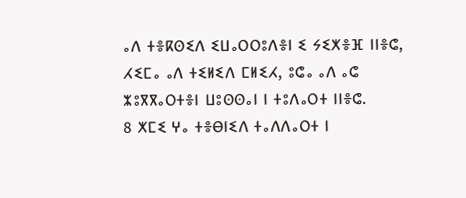ⴰⴷ ⵜⴻⴽⵙⵉⴷ ⵉⵡⴰⵔⵔⵓⴷⴻⵏ ⵉ ⵢⵉⵅⴻⴼ ⵏⵏⴻⵛ, ⵃⵉⵎⴰ ⴰⴷ ⵜⵉⵍⵉⴷ ⵎⵍⵉⵃ, ⵓⵛⴰ ⴰⴷ ⴰⵛ ⵣⵓⴳⴳⴰⵔⵜⴻⵏ ⵡⵓⵙⵙⴰⵏ ⵏ ⵜⵓⴷⴰⵔⵜ ⵏⵏⴻⵛ.
8 ⵅⵎⵉ ⵖⴰ ⵜⴻⴱⵏⵉⴷ ⵜⴰⴷⴷⴰⵔⵜ ⵏ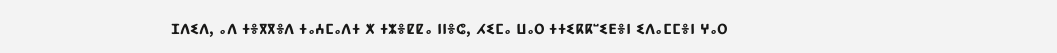ⵊⴷⵉⴷ, ⴰⴷ ⵜⴻⴳⴳⴻⴷ ⵜⴰⵄⵎⴰⴷⵜ ⵅ ⵜⵣⴻⵇⵇⴰ ⵏⵏⴻⵛ, ⵃⵉⵎⴰ ⵡⴰⵔ ⵜⵜⵉⴽⴽⵯⵉⴹⴻⵏ ⵉⴷⴰⵎⵎⴻⵏ ⵖⴰⵔ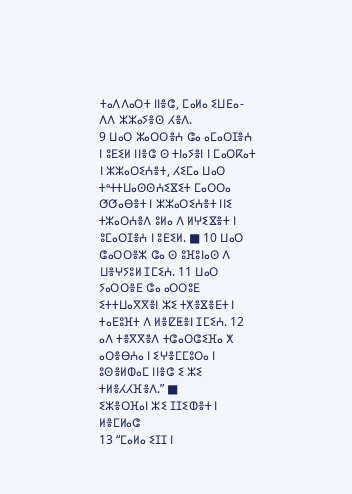ⵜⴰⴷⴷⴰⵔⵜ ⵏⵏⴻⵛ, ⵎⴰⵍⴰ ⵉⵡⴹⴰ-ⴷⴷ ⵣⵣⴰⵢⴻⵙ ⵃⴻⴷ.
9 ⵡⴰⵔ ⵣⴰⵔⵔⴻⵄ ⵛⴰ ⴰⵎⴰⵔⵊⴻⵄ ⵏ ⵓⴹⵉⵍ ⵏⵏⴻⵛ ⵙ ⵜⵏⴰⵢⴻⵏ ⵏ ⵎⴰⵔⴽⴰⵜ ⵏ ⵣⵣⴰⵔⵉⵄⴻⵜ, ⵃⵉⵎⴰ ⵡⴰⵔ ⵜᵉⵜⵜⵡⴰⵙⵙⵄⵉⴵⵉⵜ ⵎⴰⵔⵔⴰ ⵚⵚⴰⴱⴻⵜ ⵏ ⵣⵣⴰⵔⵉⵄⴻⵜ ⵏⵏⵉ ⵜⵣⴰⵔⵄⴻⴷ ⵓⵍⴰ ⴷ ⵍⵖⵉⴵⴻⵜ ⵏ ⵓⵎⴰⵔⵊⴻⵄ ⵏ ⵓⴹⵉⵍ. ■ 10 ⵡⴰⵔ ⵛⴰⵔⵔⴻⵣ ⵛⴰ ⵙ ⵓⴼⵓⵏⴰⵙ ⴷ ⵡⴻⵖⵢⵓⵍ ⵊⵎⵉⵄ. 11 ⵡⴰⵔ ⵢⴰⵔⵔⴻⴹ ⵛⴰ ⴰⵔⵔⵓⴹ ⵉⵜⵜⵡⴰⴳⴳⴻⵏ ⵣⵉ ⵜⵅⴻⴵⴻⴹⵜ ⵏ ⵜⴰⴹⵓⴼⵜ ⴷ ⵍⴻⵇⵟⴻⵏ ⵊⵎⵉⵄ. 12 ⴰⴷ ⵜⴻⴳⴳⴻⴷ ⵜⵛⴰⵔⵛⵉⴼⴰ ⵅ ⴰⵔⴻⴱⵄⴰ ⵏ ⵉⵖⴻⵎⵎⵓⵔⴰ ⵏ ⵓⵙⴻⵍⵀⴰⵎ ⵏⵏⴻⵛ ⵉ ⵣⵉ ⵜⵍⴻⵃⵃⴼⴻⴷ.” ■
ⵉⵣⴻⵔⴼⴰⵏ ⵣⵉ ⵊⵊⵉⵀⴻⵜ ⵏ ⵍⴻⵎⵍⴰⵛ
13 “ⵎⴰⵍⴰ ⵉⵊⵊ ⵏ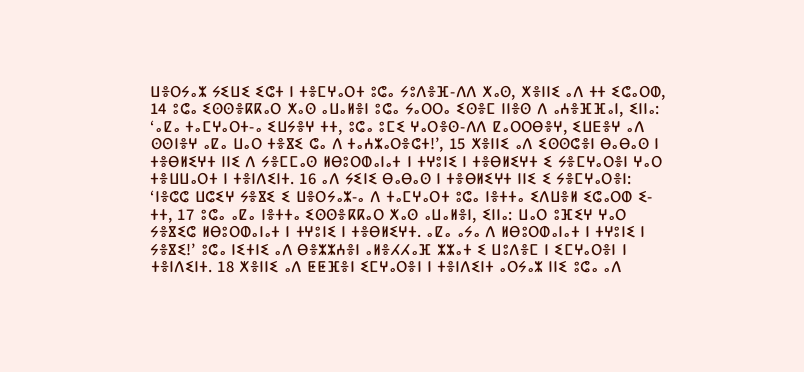ⵡⴻⵔⵢⴰⵣ ⵢⵉⵡⵉ ⵉⵛⵜ ⵏ ⵜⴻⵎⵖⴰⵔⵜ ⵓⵛⴰ ⵢⵓⴷⴻⴼ-ⴷⴷ ⵅⴰⵙ, ⵅⴻⵏⵏⵉ ⴰⴷ ⵜⵜ ⵉⵛⴰⵔⵀ, 14 ⵓⵛⴰ ⵉⵙⵙⴻⴽⴽⴰⵔ ⵅⴰⵙ ⴰⵡⴰⵍⴻⵏ ⵓⵛⴰ ⵢⴰⵔⵔⴰ ⵉⵙⴻⵎ ⵏⵏⴻⵙ ⴷ ⴰⵄⴻⴼⴼⴰⵏ, ⵉⵏⵏⴰ: ‘ⴰⵇⴰ ⵜⴰⵎⵖⴰⵔⵜ-ⴰ ⵉⵡⵢⴻⵖ ⵜⵜ, ⵓⵛⴰ ⵓⵎⵉ ⵖⴰⵔⴻⵙ-ⴷⴷ ⵇⴰⵔⵔⴱⴻⵖ, ⵉⵡⴹⴻⵖ ⴰⴷ ⵙⵙⵏⴻⵖ ⴰⵇⴰ ⵡⴰⵔ ⵜⴻⴵⵉ ⵛⴰ ⴷ ⵜⴰⵄⵣⴰⵔⴻⵛⵜ!’, 15 ⵅⴻⵏⵏⵉ ⴰⴷ ⵉⵙⵙⵛⴻⵏ ⴱⴰⴱⴰⵙ ⵏ ⵜⴻⴱⵍⵉⵖⵜ ⵏⵏⵉ ⴷ ⵢⴻⵎⵎⴰⵙ ⵍⴱⵓⵔⵀⴰⵏⴰⵜ ⵏ ⵜⵖⵓⵏⵉ ⵏ ⵜⴻⴱⵍⵉⵖⵜ ⵉ ⵢⴻⵎⵖⴰⵔⴻⵏ ⵖⴰⵔ ⵜⴻⵡⵡⴰⵔⵜ ⵏ ⵜⴻⵏⴷⵉⵏⵜ. 16 ⴰⴷ ⵢⵉⵏⵉ ⴱⴰⴱⴰⵙ ⵏ ⵜⴻⴱⵍⵉⵖⵜ ⵏⵏⵉ ⵉ ⵢⴻⵎⵖⴰⵔⴻⵏ: ‘ⵏⴻⵛⵛ ⵡⵛⵉⵖ ⵢⴻⴵⵉ ⵉ ⵡⴻⵔⵢⴰⵣ-ⴰ ⴷ ⵜⴰⵎⵖⴰⵔⵜ ⵓⵛⴰ ⵏⴻⵜⵜⴰ ⵉⴷⵡⴻⵍ ⵉⵛⴰⵔⵀ ⵉ-ⵜⵜ, 17 ⵓⵛⴰ ⴰⵇⴰ ⵏⴻⵜⵜⴰ ⵉⵙⵙⴻⴽⴽⴰⵔ ⵅⴰⵙ ⴰⵡⴰⵍⴻⵏ, ⵉⵏⵏⴰ: ⵡⴰⵔ ⵓⴼⵉⵖ ⵖⴰⵔ ⵢⴻⴵⵉⵛ ⵍⴱⵓⵔⵀⴰⵏⴰⵜ ⵏ ⵜⵖⵓⵏⵉ ⵏ ⵜⴻⴱⵍⵉⵖⵜ. ⴰⵇⴰ ⴰⵢⴰ ⴷ ⵍⴱⵓⵔⵀⴰⵏⴰⵜ ⵏ ⵜⵖⵓⵏⵉ ⵏ ⵢⴻⴵⵉ!’ ⵓⵛⴰ ⵏⵉⵜⵏⵉ ⴰⴷ ⴱⴻⵣⵣⵄⴻⵏ ⴰⵍⴻⵃⵃⴰⴼ ⵣⵣⴰⵜ ⵉ ⵡⵓⴷⴻⵎ ⵏ ⵉⵎⵖⴰⵔⴻⵏ ⵏ ⵜⴻⵏⴷⵉⵏⵜ. 18 ⵅⴻⵏⵏⵉ ⴰⴷ ⵟⵟⴼⴻⵏ ⵉⵎⵖⴰⵔⴻⵏ ⵏ ⵜⴻⵏⴷⵉⵏⵜ ⴰⵔⵢⴰⵣ ⵏⵏⵉ ⵓⵛⴰ ⴰⴷ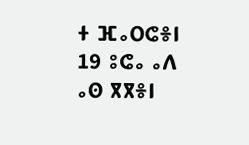ⵜ ⴼⴰⵔⵛⴻⵏ 19 ⵓⵛⴰ ⴰⴷ ⴰⵙ ⴳⴳⴻⵏ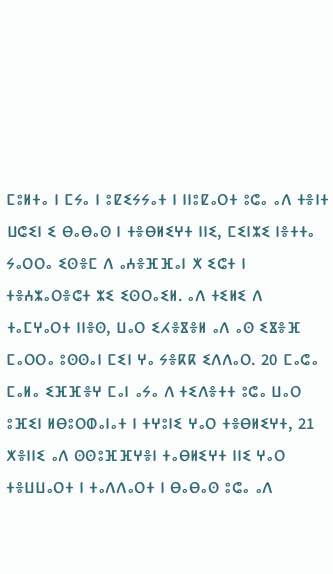ⵎⵓⵍⵜⴰ ⵏ ⵎⵢⴰ ⵏ ⵓⵇⵉⵢⵢⴰⵜ ⵏ ⵏⵏⵓⵇⴰⵔⵜ ⵓⵛⴰ ⴰⴷ ⵜⴻⵏⵜ ⵡⵛⵉⵏ ⵉ ⴱⴰⴱⴰⵙ ⵏ ⵜⴻⴱⵍⵉⵖⵜ ⵏⵏⵉ, ⵎⵉⵏⵣⵉ ⵏⴻⵜⵜⴰ ⵢⴰⵔⵔⴰ ⵉⵙⴻⵎ ⴷ ⴰⵄⴻⴼⴼⴰⵏ ⵅ ⵉⵛⵜ ⵏ ⵜⴻⵄⵣⴰⵔⴻⵛⵜ ⵣⵉ ⵉⵙⵔⴰⵉⵍ. ⴰⴷ ⵜⵉⵍⵉ ⴷ ⵜⴰⵎⵖⴰⵔⵜ ⵏⵏⴻⵙ, ⵡⴰⵔ ⵉⵃⴻⴵⴻⵍ ⴰⴷ ⴰⵙ ⵉⴵⴻⴼ ⵎⴰⵔⵔⴰ ⵓⵙⵙⴰⵏ ⵎⵉⵏ ⵖⴰ ⵢⴻⴽⴽ ⵉⴷⴷⴰⵔ. 20 ⵎⴰⵛⴰ ⵎⴰⵍⴰ ⵉⴼⴼⴻⵖ ⵎⴰⵏ ⴰⵢⴰ ⴷ ⵜⵉⴷⴻⵜⵜ ⵓⵛⴰ ⵡⴰⵔ ⵓⴼⵉⵏ ⵍⴱⵓⵔⵀⴰⵏⴰⵜ ⵏ ⵜⵖⵓⵏⵉ ⵖⴰⵔ ⵜⴻⴱⵍⵉⵖⵜ, 21 ⵅⴻⵏⵏⵉ ⴰⴷ ⵙⵙⵓⴼⴼⵖⴻⵏ ⵜⴰⴱⵍⵉⵖⵜ ⵏⵏⵉ ⵖⴰⵔ ⵜⴻⵡⵡⴰⵔⵜ ⵏ ⵜⴰⴷⴷⴰⵔⵜ ⵏ ⴱⴰⴱⴰⵙ ⵓⵛⴰ ⴰⴷ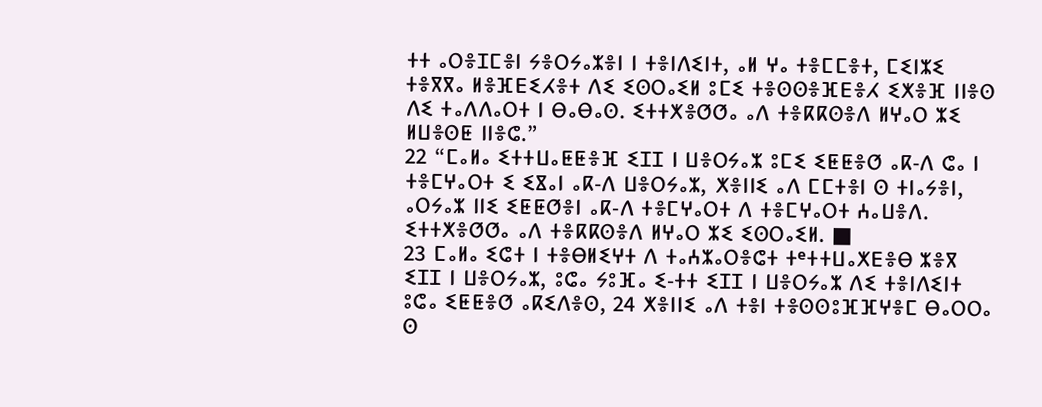ⵜⵜ ⴰⵔⴻⵊⵎⴻⵏ ⵢⴻⵔⵢⴰⵣⴻⵏ ⵏ ⵜⴻⵏⴷⵉⵏⵜ, ⴰⵍ ⵖⴰ ⵜⴻⵎⵎⴻⵜ, ⵎⵉⵏⵣⵉ ⵜⴻⴳⴳⴰ ⵍⴻⴼⴹⵉⵃⴻⵜ ⴷⵉ ⵉⵙⵔⴰⵉⵍ ⵓⵎⵉ ⵜⴻⵙⵙⴻⴼⴹⴻⵃ ⵉⵅⴻⴼ ⵏⵏⴻⵙ ⴷⵉ ⵜⴰⴷⴷⴰⵔⵜ ⵏ ⴱⴰⴱⴰⵙ. ⵉⵜⵜⵅⴻⵚⵚⴰ ⴰⴷ ⵜⴻⴽⴽⵙⴻⴷ ⵍⵖⴰⵔ ⵣⵉ ⵍⵡⴻⵙⵟ ⵏⵏⴻⵛ.”
22 “ⵎⴰⵍⴰ ⵉⵜⵜⵡⴰⵟⵟⴻⴼ ⵉⵊⵊ ⵏ ⵡⴻⵔⵢⴰⵣ ⵓⵎⵉ ⵉⵟⵟⴻⵚ ⴰⴽ-ⴷ ⵛⴰ ⵏ ⵜⴻⵎⵖⴰⵔⵜ ⵉ ⵉⴵⴰⵏ ⴰⴽ-ⴷ ⵡⴻⵔⵢⴰⵣ, ⵅⴻⵏⵏⵉ ⴰⴷ ⵎⵎⵜⴻⵏ ⵙ ⵜⵏⴰⵢⴻⵏ, ⴰⵔⵢⴰⵣ ⵏⵏⵉ ⵉⵟⵟⵚⴻⵏ ⴰⴽ-ⴷ ⵜⴻⵎⵖⴰⵔⵜ ⴷ ⵜⴻⵎⵖⴰⵔⵜ ⵄⴰⵡⴻⴷ. ⵉⵜⵜⵅⴻⵚⵚⴰ ⴰⴷ ⵜⴻⴽⴽⵙⴻⴷ ⵍⵖⴰⵔ ⵣⵉ ⵉⵙⵔⴰⵉⵍ. ■
23 ⵎⴰⵍⴰ ⵉⵛⵜ ⵏ ⵜⴻⴱⵍⵉⵖⵜ ⴷ ⵜⴰⵄⵣⴰⵔⴻⵛⵜ ⵜᵉⵜⵜⵡⴰⵅⴹⴻⴱ ⵣⴻⴳ ⵉⵊⵊ ⵏ ⵡⴻⵔⵢⴰⵣ, ⵓⵛⴰ ⵢⵓⴼⴰ ⵉ-ⵜⵜ ⵉⵊⵊ ⵏ ⵡⴻⵔⵢⴰⵣ ⴷⵉ ⵜⴻⵏⴷⵉⵏⵜ ⵓⵛⴰ ⵉⵟⵟⴻⵚ ⴰⴽⵉⴷⴻⵙ, 24 ⵅⴻⵏⵏⵉ ⴰⴷ ⵜⴻⵏ ⵜⴻⵙⵙⵓⴼⴼⵖⴻⵎ ⴱⴰⵔⵔⴰ ⵙ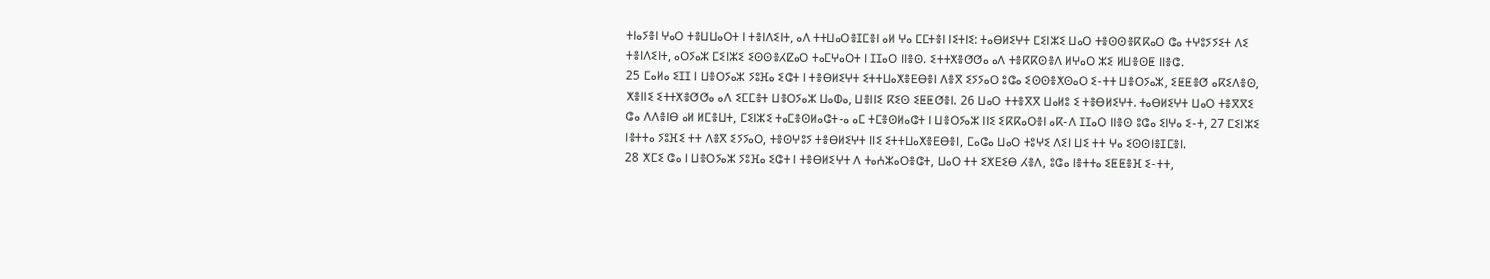ⵜⵏⴰⵢⴻⵏ ⵖⴰⵔ ⵜⴻⵡⵡⴰⵔⵜ ⵏ ⵜⴻⵏⴷⵉⵏⵜ, ⴰⴷ ⵜⵜⵡⴰⵔⴻⵊⵎⴻⵏ ⴰⵍ ⵖⴰ ⵎⵎⵜⴻⵏ ⵏⵉⵜⵏⵉ: ⵜⴰⴱⵍⵉⵖⵜ ⵎⵉⵏⵣⵉ ⵡⴰⵔ ⵜⴻⵙⵙⴻⴽⴽⴰⵔ ⵛⴰ ⵜⵖⵓⵢⵢⵉⵜ ⴷⵉ ⵜⴻⵏⴷⵉⵏⵜ, ⴰⵔⵢⴰⵣ ⵎⵉⵏⵣⵉ ⵉⵙⵙⴻⵃⵇⴰⵔ ⵜⴰⵎⵖⴰⵔⵜ ⵏ ⵊⵊⴰⵔ ⵏⵏⴻⵙ. ⵉⵜⵜⵅⴻⵚⵚⴰ ⴰⴷ ⵜⴻⴽⴽⵙⴻⴷ ⵍⵖⴰⵔ ⵣⵉ ⵍⵡⴻⵙⵟ ⵏⵏⴻⵛ.
25 ⵎⴰⵍⴰ ⵉⵊⵊ ⵏ ⵡⴻⵔⵢⴰⵣ ⵢⵓⴼⴰ ⵉⵛⵜ ⵏ ⵜⴻⴱⵍⵉⵖⵜ ⵉⵜⵜⵡⴰⵅⴻⴹⴱⴻⵏ ⴷⴻⴳ ⵉⵢⵢⴰⵔ ⵓⵛⴰ ⵉⵙⵙⴻⵅⵙⴰⵔ ⵉ-ⵜⵜ ⵡⴻⵔⵢⴰⵣ, ⵉⵟⵟⴻⵚ ⴰⴽⵉⴷⴻⵙ, ⵅⴻⵏⵏⵉ ⵉⵜⵜⵅⴻⵚⵚⴰ ⴰⴷ ⵉⵎⵎⴻⵜ ⵡⴻⵔⵢⴰⵣ ⵡⴰⵀⴰ, ⵡⴻⵏⵏⵉ ⴽⵉⵙ ⵉⵟⵟⵚⴻⵏ. 26 ⵡⴰⵔ ⵜⵜⴻⴳⴳ ⵡⴰⵍⵓ ⵉ ⵜⴻⴱⵍⵉⵖⵜ. ⵜⴰⴱⵍⵉⵖⵜ ⵡⴰⵔ ⵜⴻⴳⴳⵉ ⵛⴰ ⴷⴷⴻⵏⴱ ⴰⵍ ⵍⵎⴻⵡⵜ, ⵎⵉⵏⵣⵉ ⵜⴰⵎⴻⵙⵍⴰⵛⵜ-ⴰ ⴰⵎ ⵜⵎⴻⵙⵍⴰⵛⵜ ⵏ ⵡⴻⵔⵢⴰⵣ ⵏⵏⵉ ⵉⴽⴽⴰⵔⴻⵏ ⴰⴽ-ⴷ ⵊⵊⴰⵔ ⵏⵏⴻⵙ ⵓⵛⴰ ⵉⵏⵖⴰ ⵉ-ⵜ, 27 ⵎⵉⵏⵣⵉ ⵏⴻⵜⵜⴰ ⵢⵓⴼⵉ ⵜⵜ ⴷⴻⴳ ⵉⵢⵢⴰⵔ, ⵜⴻⵙⵖⵓⵢ ⵜⴻⴱⵍⵉⵖⵜ ⵏⵏⵉ ⵉⵜⵜⵡⴰⵅⴻⴹⴱⴻⵏ, ⵎⴰⵛⴰ ⵡⴰⵔ ⵜⵓⵖⵉ ⴷⵉⵏ ⵡⵉ ⵜⵜ ⵖⴰ ⵉⵙⵙⵏⴻⵊⵎⴻⵏ.
28 ⵅⵎⵉ ⵛⴰ ⵏ ⵡⴻⵔⵢⴰⵣ ⵢⵓⴼⴰ ⵉⵛⵜ ⵏ ⵜⴻⴱⵍⵉⵖⵜ ⴷ ⵜⴰⵄⵣⴰⵔⴻⵛⵜ, ⵡⴰⵔ ⵜⵜ ⵉⵅⴹⵉⴱ ⵃⴻⴷ, ⵓⵛⴰ ⵏⴻⵜⵜⴰ ⵉⵟⵟⴻⴼ ⵉ-ⵜⵜ,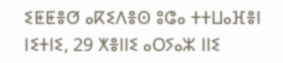ⵉⵟⵟⴻⵚ ⴰⴽⵉⴷⴻⵙ ⵓⵛⴰ ⵜⵜⵡⴰⴼⴻⵏ ⵏⵉⵜⵏⵉ, 29 ⵅⴻⵏⵏⵉ ⴰⵔⵢⴰⵣ ⵏⵏⵉ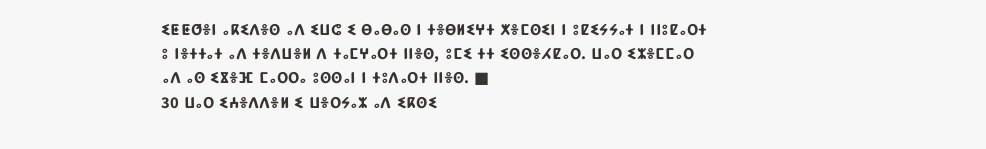ⵉⵟⵟⵚⴻⵏ ⴰⴽⵉⴷⴻⵙ ⴰⴷ ⵉⵡⵛ ⵉ ⴱⴰⴱⴰⵙ ⵏ ⵜⴻⴱⵍⵉⵖⵜ ⵅⴻⵎⵙⵉⵏ ⵏ ⵓⵇⵉⵢⵢⴰⵜ ⵏ ⵏⵏⵓⵇⴰⵔⵜ ⵓ ⵏⴻⵜⵜⴰⵜ ⴰⴷ ⵜⴻⴷⵡⴻⵍ ⴷ ⵜⴰⵎⵖⴰⵔⵜ ⵏⵏⴻⵙ, ⵓⵎⵉ ⵜⵜ ⵉⵙⵙⴻⵃⵇⴰⵔ. ⵡⴰⵔ ⵉⵣⴻⵎⵎⴰⵔ ⴰⴷ ⴰⵙ ⵉⴵⴻⴼ ⵎⴰⵔⵔⴰ ⵓⵙⵙⴰⵏ ⵏ ⵜⵓⴷⴰⵔⵜ ⵏⵏⴻⵙ. ■
30 ⵡⴰⵔ ⵉⵄⴻⴷⴷⴻⵍ ⵉ ⵡⴻⵔⵢⴰⵣ ⴰⴷ ⵉⴽⵙⵉ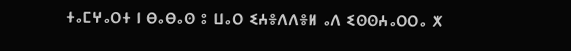ⵜⴰⵎⵖⴰⵔⵜ ⵏ ⴱⴰⴱⴰⵙ ⵓ ⵡⴰⵔ ⵉⵄⴻⴷⴷⴻⵍ ⴰⴷ ⵉⵙⵙⵄⴰⵔⵔⴰ ⵅ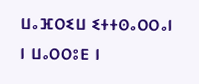ⵡⴰⴼⵔⵉⵡ ⵉⵜⵜⵙⴰⵔⵔⴰⵏ ⵏ ⵡⴰⵔⵔⵓⴹ ⵏ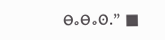ⴱⴰⴱⴰⵙ.” ■